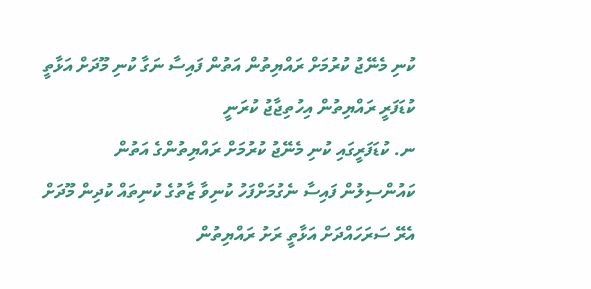ކުނި މެނޭޖު ކުރުމަށް ރައްޔިތުން އަތުން ފައިސާ ނަގާ ކުނި މޫދަށް އަޅާތީ ކުޑަފަރީ ރައްޔިތުން އިހުތިޖާޖު ކުރަނީ
ނ. ކުޑަފަރީގައި ކުނި މެނޭޖު ކުރުމަށް ރައްޔިތުންގެ އަތުން ކައުންސިލުން ފައިސާ ނެގުމަށްފަހު ކުނިވާ ޒާތުގެ ކުނިތައް ކުދިން މޫދަށް އެރޭ ސަރަހައްދަށް އަޅާތީ ރަށު ރައްޔިތުން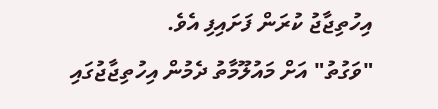އިހުތިޖާޖު ކުރަން ފަށައިފި އެވެ.
"ވަގުތު" އަށް މައުލޫމާތު ދެމުން އިހުތިޖާޖުގައި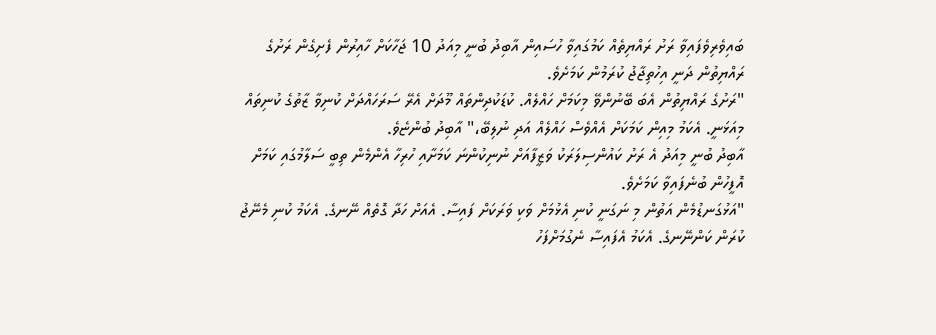ބައިވެރިވެފައިވާ ރަށު ރައްޔިތެއް ކަމުގައިވާ ހުސައިން އާބިދު ބުނީ މިއަދު 10 ޖަހާކަށް ހާއިރުން ފެށިގެން ރަށުގެ ރައްޔިތުން ދަނީ އިހުތިޖާޖު ކުރަމުން ކަމަށެވެ.
"ރަށުގެ ރައްޔިތުން އެބަ ބޭނުންވޭ މިކަމަށް ހައްލެއް. ކުޑަކުދިންތައް މޫދަށް އެރޭ ސަރަހައްދަށް ކުނިވާ ޒާތުގެ ކުނިތައް މިއަޅަނީ. އެކަމު މިއިން ކަމަކަށް އެއްވެސް ހައްލެއް އަދި ނުލިބޭ،" އާބިދު ބުންޏެވެ.
އާބިދު ބުނީ މިއަދު އެ ރަށު ކައުންސިލަރަކު ވަޒީފާއަށް ނުނިކުންނަ ކަމަށާއި ހުރިހާ އެންމެން ތިބީ ސަލާމުގައި ކަމަށް އޮފީހުން ބުނެފައިވާ ކަމަށެވެ.
"އަޅުގަނޑުމެން އަތުން މި ނަގަނީ ކުނި އެޅުމަށް ވަކި ވަރަކަށް ފައިސާ. އެއަށް ހަދާ ގޮތެއް ނޭނގެ. އެކަމު ކުނި މެނޭޖު ކުރަން ކަންނޭނގެ. އެކަމު އެފައިސާ ނެގުމަށްފަހު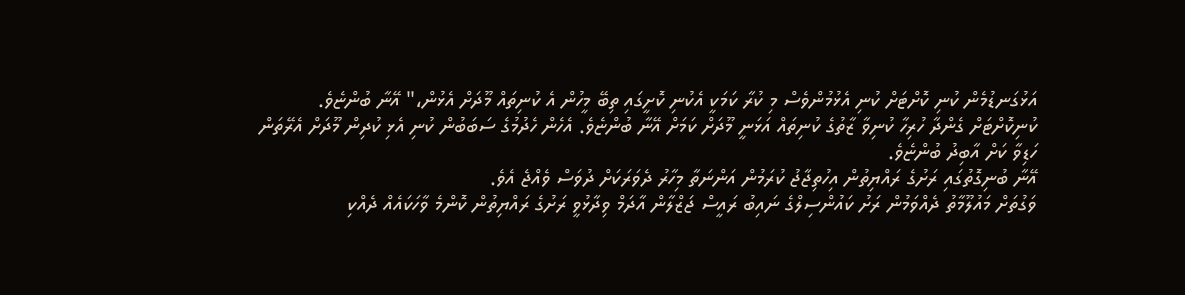އަޅުގަނޑުމެން ކުނި ކޮށްޓަށް ކުނި އެޅުމުންވެސް މި ކުރާ ކަމަކީ އެކުނި ކޮށީގައި ތިބޭ މީހުން އެ ކުނިތައް މޫދަށް އެޅުން،" އޭނާ ބުންޏެވެ.
ކުނިކޮށްޓަށް ގެންދާ ހުރިހާ ކުނިވާ ޒާތުގެ ކުނިތައް އަޅަނީ މޫދަށް ކަމަށް އޭނާ ބުންޏެވެ. އެހެން ހެދުމުގެ ސަބަބުން ކުނި އެޅި ކުދިން މޫދަށް އެރޭތަން ހަޑިވާ ކަށް އާބިދު ބުންޏެވެ.
އޭނާ ބުނިގޮތުގައި ރަށުގެ ރައްޔިތުން އިހުތިޖާޖު ކުރަމުން އަންނަތާ މިހާރު ދެވަރަކަށް ދުވަސް ވެއްޖެ އެވެ.
ވަގުތަށް މައުލޫމާތު ދެއްވަމުން ރަށު ކައުންސިލްގެ ނައިބު ރައީސް ޖަޒްލާން އާދަމް ވިދާޅުވީ ރަށުގެ ރައްޔިތުން ކޮންމެ ވާހަކައެއް ދެއްކި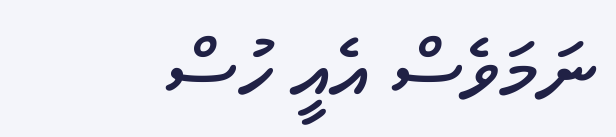ނަމަވެސް އެއީ ހުސް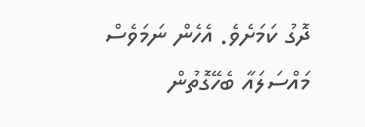ދޮގު ކަމަށެވެ. އެހެން ނަމަވެސް މައްސަލައާ ބެހޭގޮތުން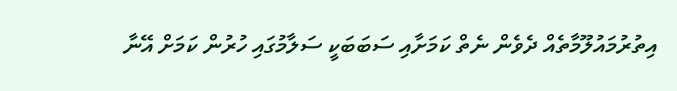އިތުރުމައުލޫމާތެއް ދެވެން ނެތް ކަމަށާއި ސަބަބަކީ ސަލާމުގައި ހުރުން ކަމަށް އޭނާ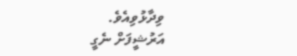ވިދާޅުވިއެވެ.
އަރުޝީފަށް ނެގީ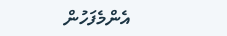އެންމެފަހުން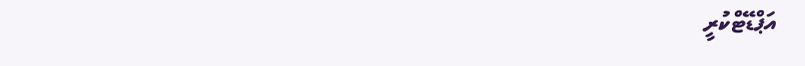އަޕްޑޭޓްކުރީ